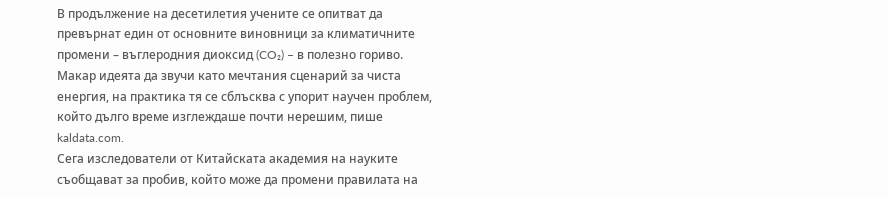В продължение на десетилетия учените се опитват да превърнат един от основните виновници за климатичните промени – въглеродния диоксид (CO₂) – в полезно гориво. Макар идеята да звучи като мечтания сценарий за чиста енергия, на практика тя се сблъсква с упорит научен проблем, който дълго време изглеждаше почти нерешим, пише kaldata.com.
Сега изследователи от Китайската академия на науките съобщават за пробив, който може да промени правилата на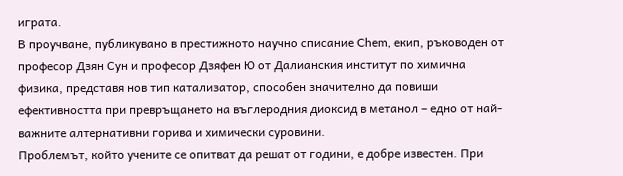играта.
В проучване, публикувано в престижното научно списание Chem, екип, ръководен от професор Дзян Сун и професор Дзяфен Ю от Далианския институт по химична физика, представя нов тип катализатор, способен значително да повиши ефективността при превръщането на въглеродния диоксид в метанол – едно от най-важните алтернативни горива и химически суровини.
Проблемът, който учените се опитват да решат от години, е добре известен. При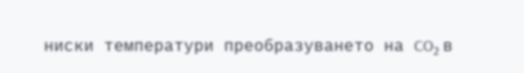ниски температури преобразуването на CO₂ в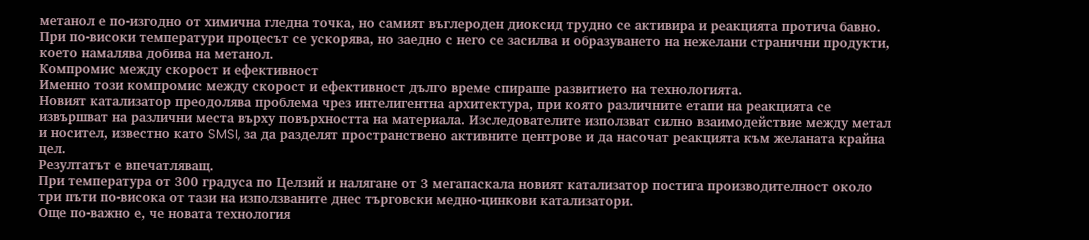метанол е по-изгодно от химична гледна точка, но самият въглероден диоксид трудно се активира и реакцията протича бавно.
При по-високи температури процесът се ускорява, но заедно с него се засилва и образуването на нежелани странични продукти, което намалява добива на метанол.
Компромис между скорост и ефективност
Именно този компромис между скорост и ефективност дълго време спираше развитието на технологията.
Новият катализатор преодолява проблема чрез интелигентна архитектура, при която различните етапи на реакцията се извършват на различни места върху повърхността на материала. Изследователите използват силно взаимодействие между метал и носител, известно като SMSI, за да разделят пространствено активните центрове и да насочат реакцията към желаната крайна цел.
Резултатът е впечатляващ.
При температура от 300 градуса по Целзий и налягане от 3 мегапаскала новият катализатор постига производителност около три пъти по-висока от тази на използваните днес търговски медно-цинкови катализатори.
Още по-важно е, че новата технология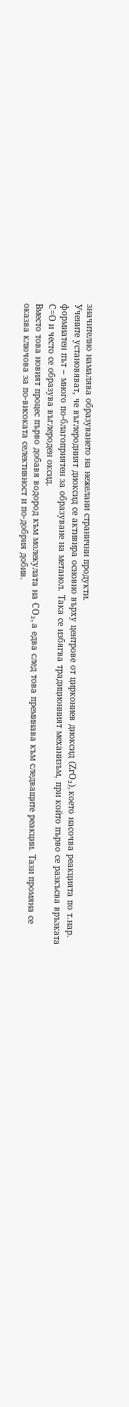значително намалява образуването на нежелани странични продукти.
Учените установяват, че въглеродният диоксид се активира основно върху центрове от циркониев диоксид (ZrO₂), което насочва реакцията по т.нар. формиатен път – много по-благоприятен за образуване на метанол. Така се избягва традиционният механизъм, при който първо се разкъсва връзката C=O и често се образува въглероден оксид.
Вместо това новият процес първо добавя водород към молекулата на CO₂, а едва след това преминава към следващите реакции. Тази промяна се оказва ключова за по-високата селективност и по-добрия добив.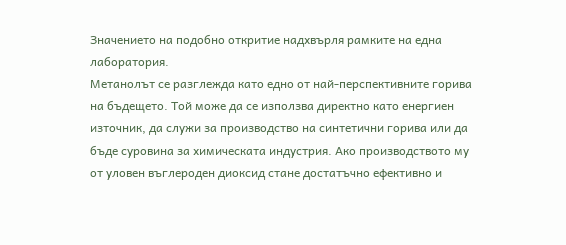Значението на подобно откритие надхвърля рамките на една лаборатория.
Метанолът се разглежда като едно от най-перспективните горива на бъдещето. Той може да се използва директно като енергиен източник, да служи за производство на синтетични горива или да бъде суровина за химическата индустрия. Ако производството му от уловен въглероден диоксид стане достатъчно ефективно и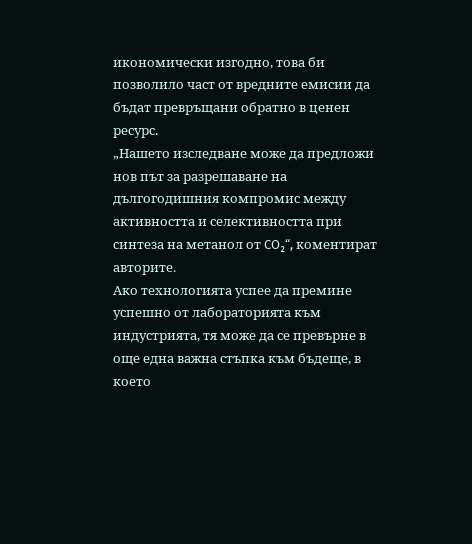икономически изгодно, това би позволило част от вредните емисии да бъдат превръщани обратно в ценен ресурс.
„Нашето изследване може да предложи нов път за разрешаване на дългогодишния компромис между активността и селективността при синтеза на метанол от CO₂“, коментират авторите.
Ако технологията успее да премине успешно от лабораторията към индустрията, тя може да се превърне в още една важна стъпка към бъдеще, в което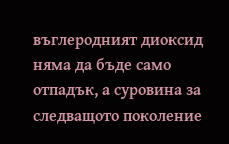въглеродният диоксид няма да бъде само отпадък, а суровина за следващото поколение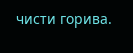чисти горива.